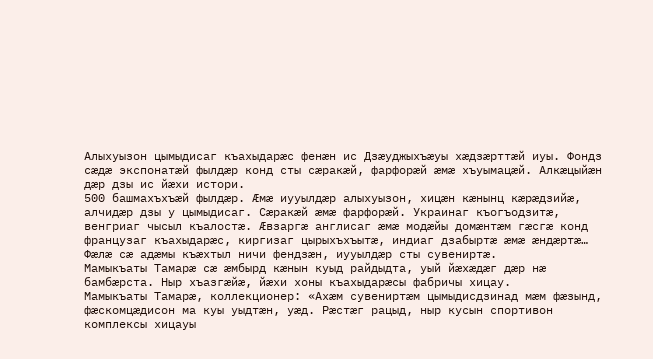Алыхуызон цымыдисаг къахыдарæс фенæн ис Дзæуджыхъæуы хæдзæрттæй иуы. Фондз сæдæ экспонатæй фылдæр конд сты сæракæй, фарфорæй æмæ хъуымацæй. Алкæцыйæн дæр дзы ис йæхи истори.
500 башмахъхъæй фылдæр. Æмæ иууылдæр алыхуызон, хицæн кæнынц кæрæдзийæ, алчидæр дзы у цымыдисаг. Сæракæй æмæ фарфорæй. Украинаг къогъодзитæ, венгриаг чысыл къалостæ. Æвзаргæ англисаг æмæ модæйы домæнтæм гæсгæ конд французаг къахыдарæс, киргизаг цырыхъхъытæ, индиаг дзабыртæ æмæ æндæртæ… Фæлæ сæ адæмы къæхтыл ничи фендзæн, иууылдæр сты сувениртæ.
Мамыкъаты Тамарæ сæ æмбырд кæнын куыд райдыдта, уый йæхæдæг дæр нæ бамбæрста. Ныр хъазгæйæ, йæхи хоны къахыдарæсы фабричы хицау.
Мамыкъаты Тамарæ, коллекционер: «Ахæм сувениртæм цымыдисдзинад мæм фæзынд, фæскомцæдисон ма куы уыдтæн, уæд. Рæстæг рацыд, ныр кусын спортивон комплексы хицауы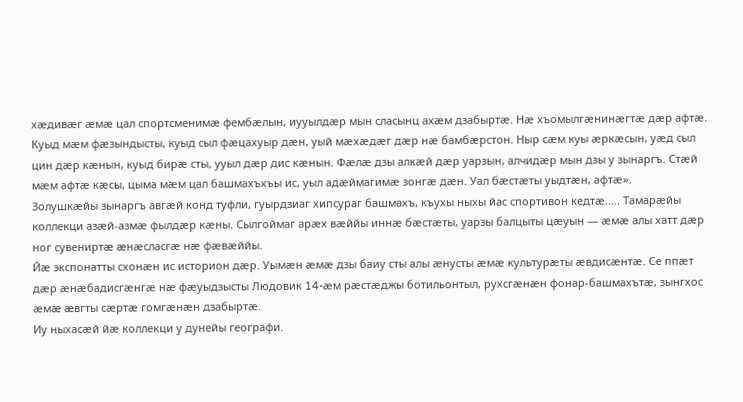хæдивæг æмæ цал спортсменимæ фембæлын, иууылдæр мын сласынц ахæм дзабыртæ. Нæ хъомылгæнинæгтæ дæр афтæ. Куыд мæм фæзындысты, куыд сыл фæцахуыр дæн, уый мæхæдæг дæр нæ бамбæрстон. Ныр сæм куы æркæсын, уæд сыл цин дæр кæнын, куыд бирæ сты, ууыл дæр дис кæнын. Фæлæ дзы алкæй дæр уарзын, алчидæр мын дзы у зынаргъ. Стæй мæм афтæ кæсы, цыма мæм цал башмахъхъы ис, уыл адæймагимæ зонгæ дæн. Уал бæстæты уыдтæн, афтæ».
Золушкæйы зынаргъ авгæй конд туфли, гуырдзиаг хипсураг башмахъ, къухы ныхы йас спортивон кедтæ….. Тамарæйы коллекци азæй-азмæ фылдæр кæны. Сылгоймаг арæх вæййы иннæ бæстæты, уарзы балцыты цæуын — æмæ алы хатт дæр ног сувениртæ æнæсласгæ нæ фæвæййы.
Йæ экспонатты схонæн ис историон дæр. Уымæн æмæ дзы баиу сты алы æнусты æмæ культурæты æвдисæнтæ. Се ппæт дæр æнæбадисгæнгæ нæ фæуыдзысты Людовик 14-æм рæстæджы ботильонтыл, рухсгæнæн фонар-башмахътæ, зынгхос æмæ æвгты сæртæ гомгæнæн дзабыртæ.
Иу ныхасæй йæ коллекци у дунейы географи.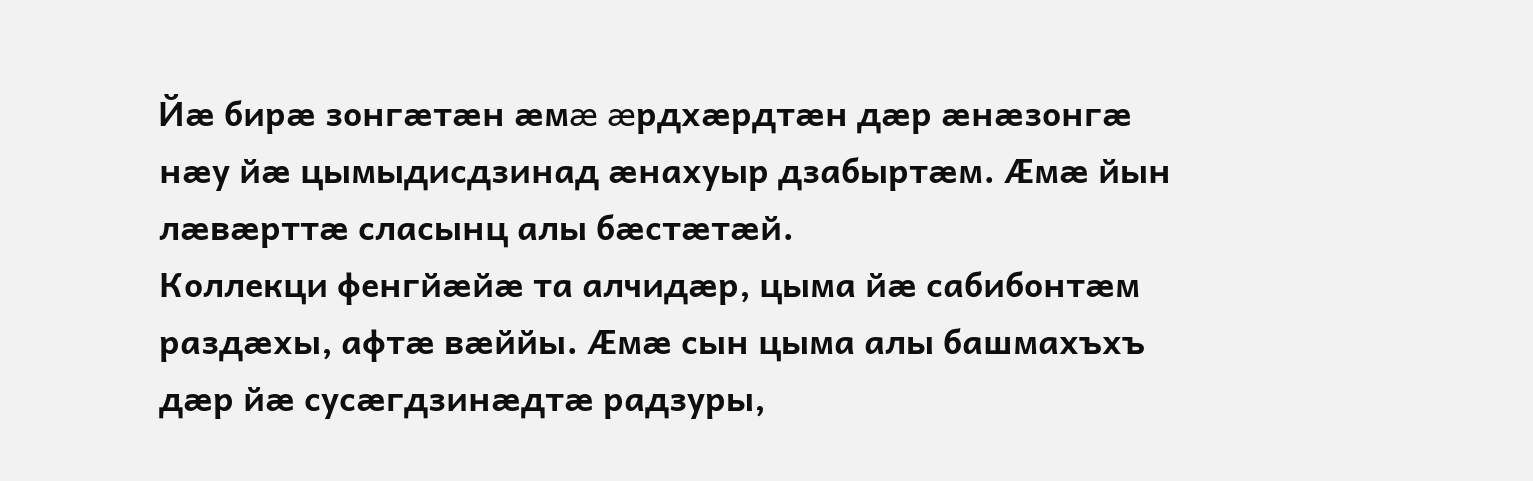Йæ бирæ зонгæтæн æмæ æрдхæрдтæн дæр æнæзонгæ нæу йæ цымыдисдзинад æнахуыр дзабыртæм. Æмæ йын лæвæрттæ сласынц алы бæстæтæй.
Коллекци фенгйæйæ та алчидæр, цыма йæ сабибонтæм раздæхы, афтæ вæййы. Æмæ сын цыма алы башмахъхъ дæр йæ сусæгдзинæдтæ радзуры,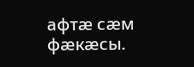афтæ сæм фæкæсы.